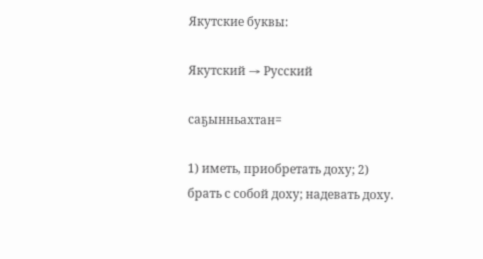Якутские буквы:

Якутский → Русский

саҕынньахтан=

1) иметь, приобретать доху; 2) брать с собой доху; надевать доху.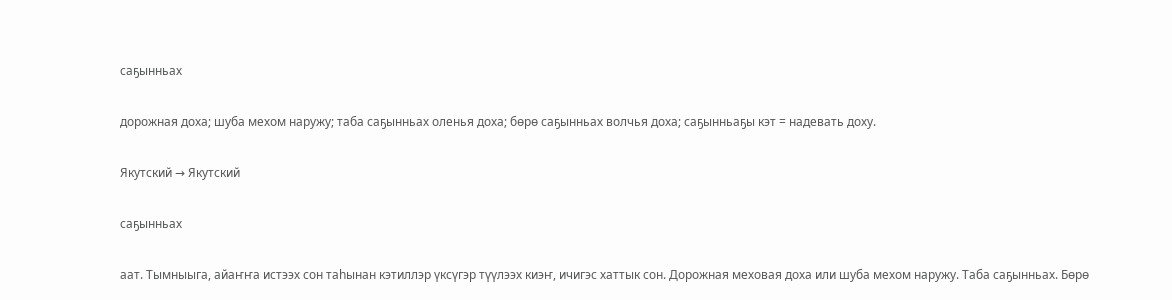саҕынньах

дорожная доха; шуба мехом наружу; таба саҕынньах оленья доха; бөрө саҕынньах волчья доха; саҕынньаҕы кэт = надевать доху.

Якутский → Якутский

саҕынньах

аат. Тымныыга, айаҥҥа истээх сон таһынан кэтиллэр үксүгэр түүлээх киэҥ, ичигэс хаттык сон. Дорожная меховая доха или шуба мехом наружу. Таба саҕынньах. Бөрө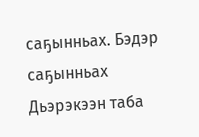саҕынньах. Бэдэр саҕынньах
Дьэрэкээн таба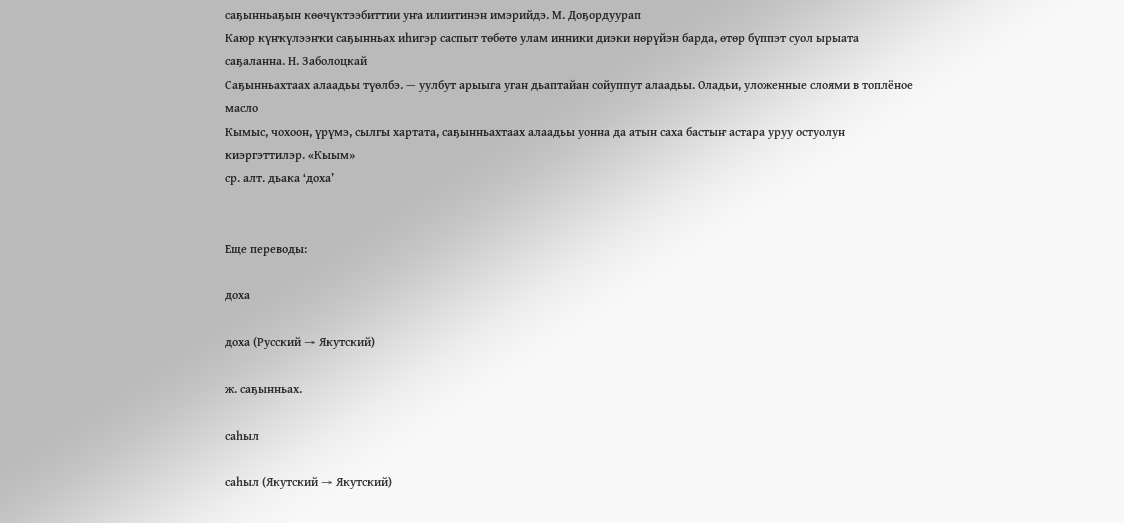саҕынньаҕын көөчүктээбиттии уҥа илиитинэн имэрийдэ. М. Доҕордуурап
Каюр күҥкүлээҥки саҕынньах иһигэр саспыт төбөтө улам инники диэки нөрүйэн барда, өтөр бүппэт суол ырыата саҕаланна. Н. Заболоцкай
Саҕынньахтаах алаадьы түөлбэ. — уулбут арыыга уган дьаптайан сойуппут алаадьы. Оладьи, уложенные слоями в топлёное масло
Кымыс, чохоон, үрүмэ, сылгы хартата, саҕынньахтаах алаадьы уонна да атын саха бастыҥ астара уруу остуолун киэргэттилэр. «Кыым»
ср. алт. дьака ‘доха’


Еще переводы:

доха

доха (Русский → Якутский)

ж. саҕынньах.

саһыл

саһыл (Якутский → Якутский)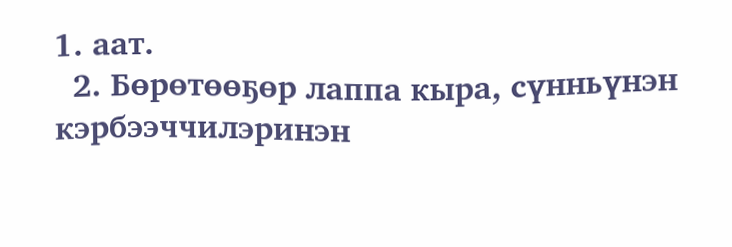1. аат.
  2. Бөрөтөөҕөр лаппа кыра, сүнньүнэн кэрбээччилэринэн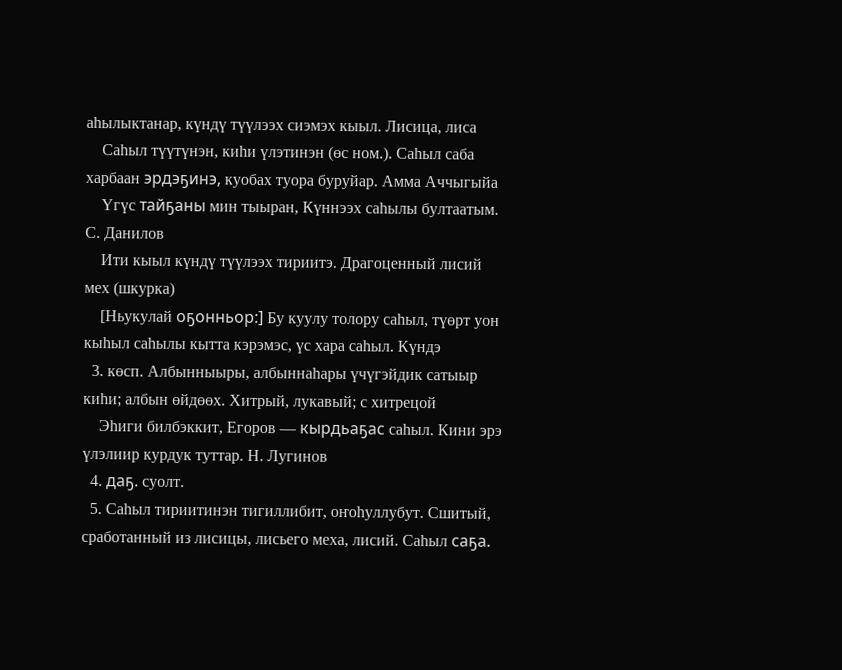аһылыктанар, күндү түүлээх сиэмэх кыыл. Лисица, лиса
    Саһыл түүтүнэн, киһи үлэтинэн (өс ном.). Саһыл саба харбаан эрдэҕинэ, куобах туора буруйар. Амма Аччыгыйа
    Үгүс тайҕаны мин тыыран, Күннээх саһылы бултаатым. С. Данилов
    Ити кыыл күндү түүлээх тириитэ. Драгоценный лисий мех (шкурка)
    [Ньукулай оҕонньор:] Бу куулу толору саһыл, түөрт уон кыһыл саһылы кытта кэрэмэс, үс хара саһыл. Күндэ
  3. көсп. Албынныыры, албыннаһары үчүгэйдик сатыыр киһи; албын өйдөөх. Хитрый, лукавый; с хитрецой
    Эһиги билбэккит, Егоров — кырдьаҕас саһыл. Кини эрэ үлэлиир курдук туттар. Н. Лугинов
  4. даҕ. суолт.
  5. Саһыл тириитинэн тигиллибит, оҥоһуллубут. Сшитый, сработанный из лисицы, лисьего меха, лисий. Саһыл саҕа.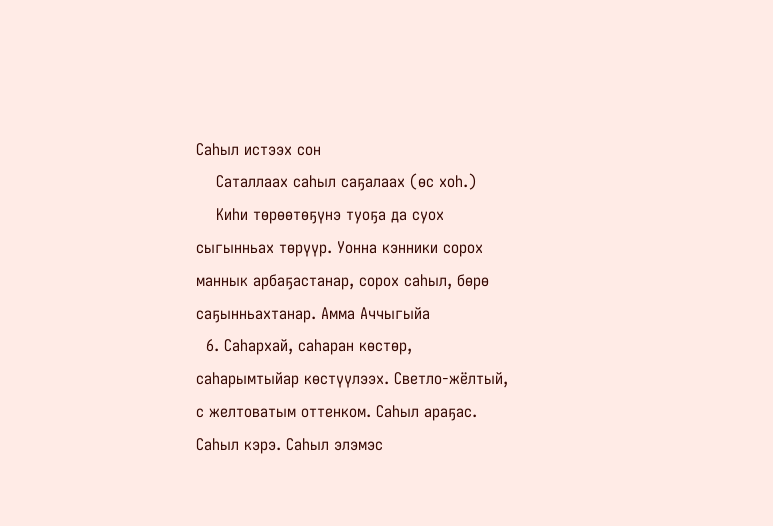Саһыл истээх сон
    Саталлаах саһыл саҕалаах (өс хоһ.)
    Киһи төрөөтөҕүнэ туоҕа да суох сыгынньах төрүүр. Уонна кэнники сорох маннык арбаҕастанар, сорох саһыл, бөрө саҕынньахтанар. Амма Аччыгыйа
  6. Саһархай, саһаран көстөр, саһарымтыйар көстүүлээх. Светло-жёлтый, с желтоватым оттенком. Саһыл араҕас. Саһыл кэрэ. Саһыл элэмэс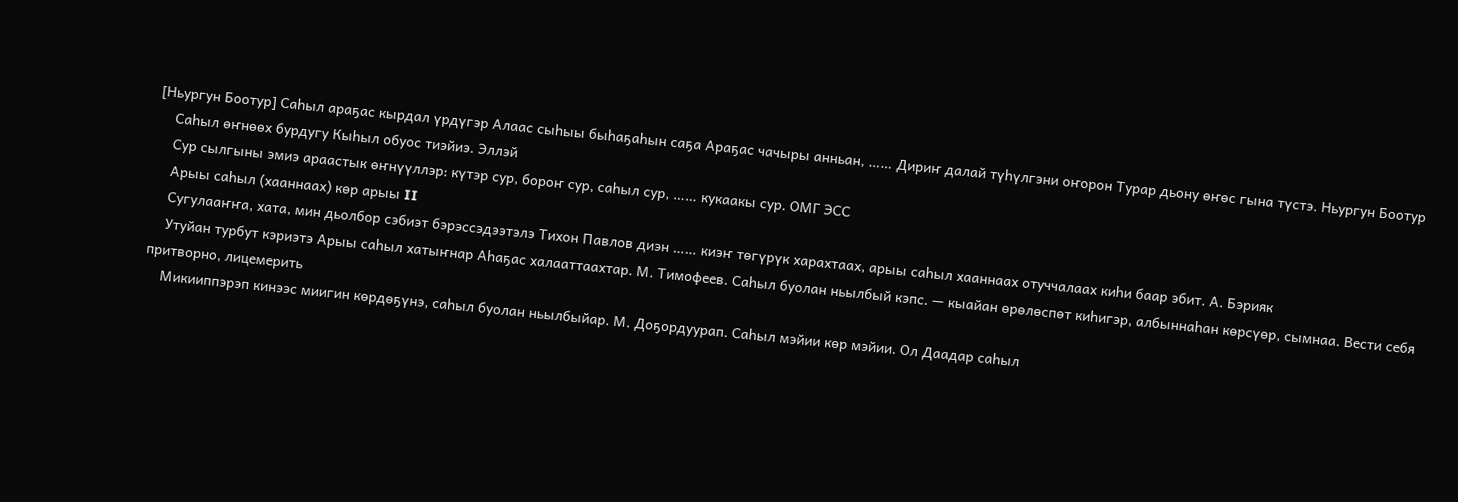[Ньургун Боотур] Саһыл араҕас кырдал үрдүгэр Алаас сыһыы быһаҕаһын саҕа Араҕас чачыры анньан, …… Дириҥ далай түһүлгэни оҥорон Турар дьону өҥөс гына түстэ. Ньургун Боотур
    Саһыл өҥнөөх бурдугу Кыһыл обуос тиэйиэ. Эллэй
    Сур сылгыны эмиэ араастык өҥнүүллэр: күтэр сур, бороҥ сур, саһыл сур, …… кукаакы сур. ОМГ ЭСС
    Арыы саһыл (хааннаах) көр арыы II
    Сугулааҥҥа, хата, мин дьолбор сэбиэт бэрэссэдээтэлэ Тихон Павлов диэн …… киэҥ төгүрүк харахтаах, арыы саһыл хааннаах отуччалаах киһи баар эбит. А. Бэрияк
    Утуйан турбут кэриэтэ Арыы саһыл хатыҥнар Аһаҕас халааттаахтар. М. Тимофеев. Саһыл буолан ньылбый кэпс. — кыайан өрөлөспөт киһигэр, албыннаһан көрсүөр, сымнаа. Вести себя притворно, лицемерить
    Микииппэрэп кинээс миигин көрдөҕүнэ, саһыл буолан ньылбыйар. М. Доҕордуурап. Саһыл мэйии көр мэйии. Ол Даадар саһыл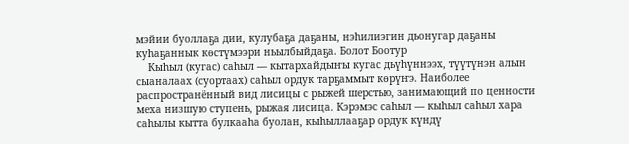мэйии буоллаҕа дии, кулубаҕа даҕаны, нэһилиэгин дьонугар даҕаны куһаҕаннык көстүмээри ньылбыйдаҕа. Болот Боотур
    Кыһыл (кугас) саһыл — кытархайдыҥы кугас дьүһүннээх, түүтүнэн алын сыаналаах (суортаах) саһыл ордук тарҕаммыт көрүҥэ. Наиболее распространённый вид лисицы с рыжей шерстью, занимающий по ценности меха низшую ступень, рыжая лисица. Кэрэмэс саһыл — кыһыл саһыл хара саһылы кытта булкааһа буолан, кыһыллааҕар ордук күндү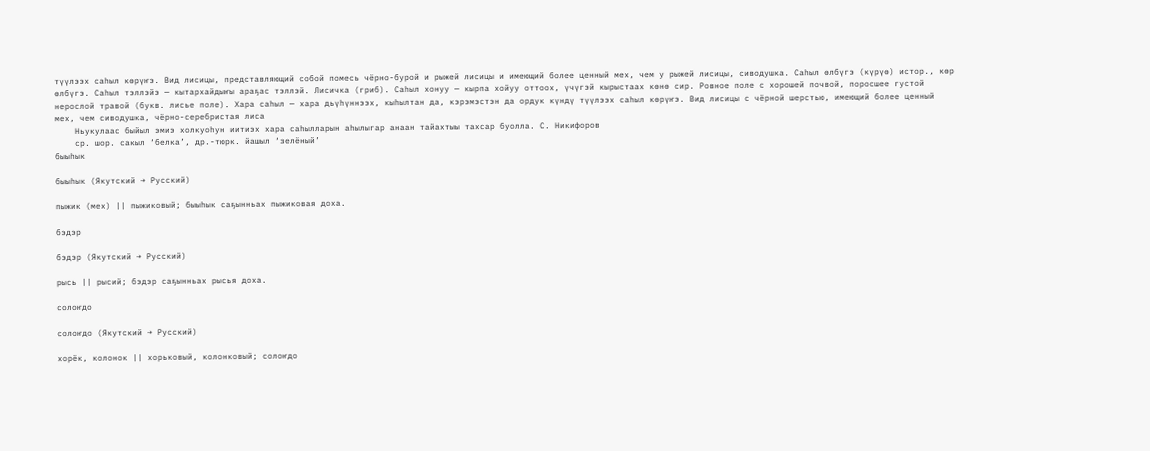түүлээх саһыл көрүҥэ. Вид лисицы, представляющий собой помесь чёрно-бурой и рыжей лисицы и имеющий более ценный мех, чем у рыжей лисицы, сиводушка. Саһыл өлбүгэ (күрүө) истор., көр өлбүгэ. Саһыл тэллэйэ — кытархайдыҥы араҕас тэллэй. Лисичка (гриб). Саһыл хонуу — кырпа хойуу оттоох, үчүгэй кырыстаах көнө сир. Ровное поле с хорошей почвой, поросшее густой нерослой травой (букв. лисье поле). Хара саһыл — хара дьүһүннээх, кыһылтан да, кэрэмэстэн да ордук күндү түүлээх саһыл көрүҥэ. Вид лисицы с чёрной шерстью, имеющий более ценный мех, чем сиводушка, чёрно-серебристая лиса
    Ньукулаас быйыл эмиэ холкуоһун иитиэх хара саһылларын аһылыгар анаан тайахтыы тахсар буолла. С. Никифоров
    ср. шор. сакыл ‘белка’, др.-тюрк. йашыл ‘зелёный’
быыһык

быыһык (Якутский → Русский)

пыжик (мех) || пыжиковый; быыһык саҕынньах пыжиковая доха.

бэдэр

бэдэр (Якутский → Русский)

рысь || рысий; бэдэр саҕынньах рысья доха.

солоҥдо

солоҥдо (Якутский → Русский)

хорёк, колонок || хорьковый, колонковый; солоҥдо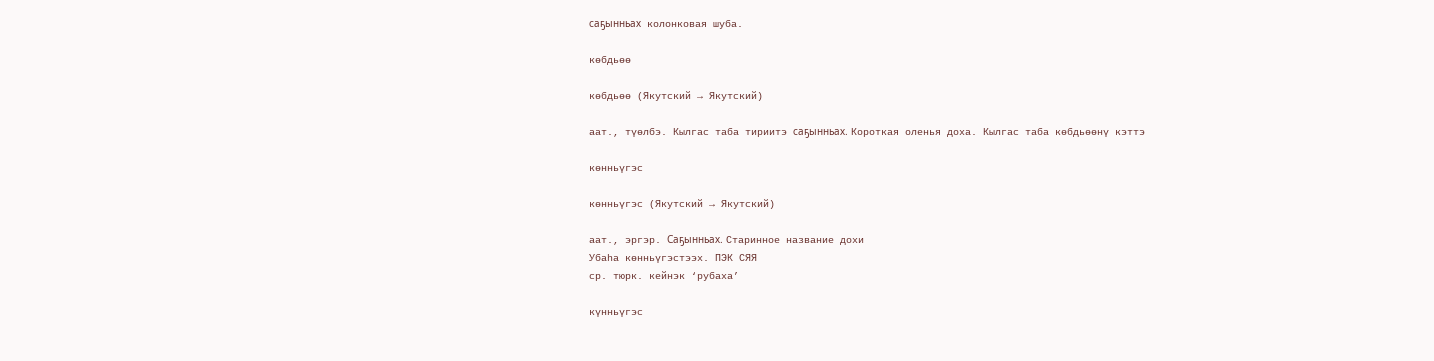саҕынньах колонковая шуба.

көбдьөө

көбдьөө (Якутский → Якутский)

аат., түөлбэ. Кылгас таба тириитэ саҕынньах. Короткая оленья доха. Кылгас таба көбдьөөнү кэттэ

көнньүгэс

көнньүгэс (Якутский → Якутский)

аат., эргэр. Саҕынньах. Старинное название дохи
Убаһа көнньүгэстээх. ПЭК СЯЯ
ср. тюрк. кейнэк ‘рубаха’

күнньүгэс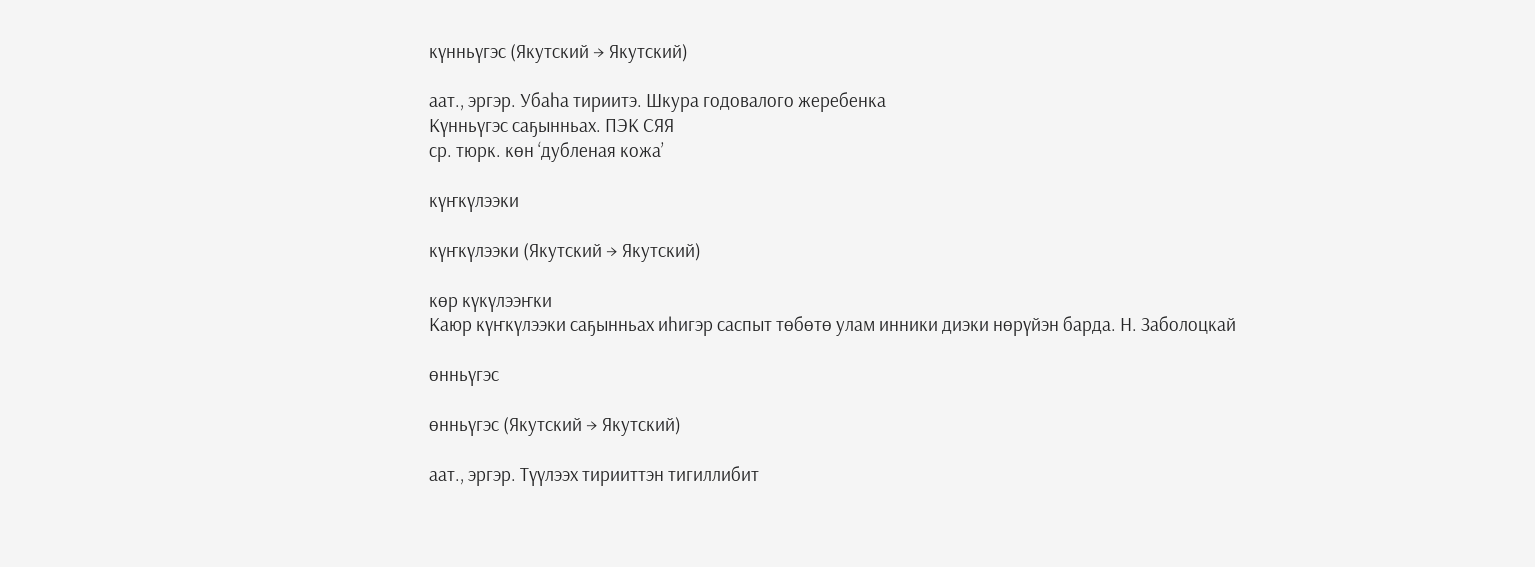күнньүгэс (Якутский → Якутский)

аат., эргэр. Убаһа тириитэ. Шкура годовалого жеребенка
Күнньүгэс саҕынньах. ПЭК СЯЯ
ср. тюрк. көн ‘дубленая кожа’

күҥкүлээки

күҥкүлээки (Якутский → Якутский)

көр күкүлээҥки
Каюр күҥкүлээки саҕынньах иһигэр саспыт төбөтө улам инники диэки нөрүйэн барда. Н. Заболоцкай

өнньүгэс

өнньүгэс (Якутский → Якутский)

аат., эргэр. Түүлээх тирииттэн тигиллибит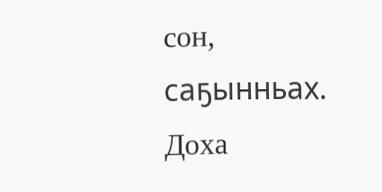сон, саҕынньах. Доха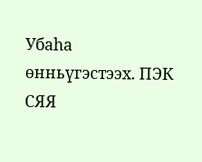Убаһа өнньүгэстээх. ПЭК СЯЯ